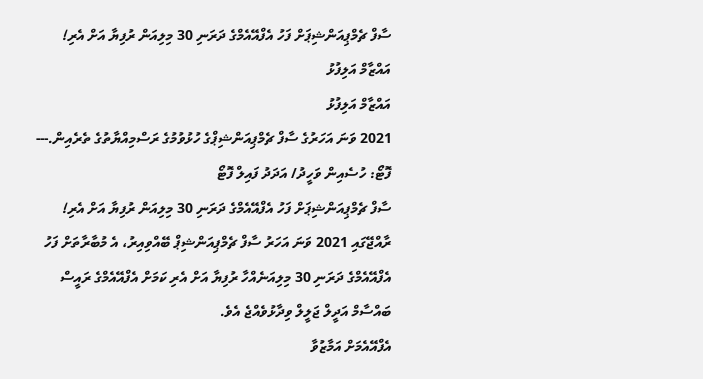ސާފް ޗެމްޕިއަންޝިޕަށް ފަހު އެފްއޭއެމްގެ ދަރަނި 30 މިލިއަން ރުފިޔާ އަށް އެރި!
އައްޒާމް އަލިފުޅު
އައްޒާމް އަލިފުޅު
2021 ވަނަ އަހަރުގެ ސާފް ޗެމްޕިއަންޝިޕްގެ ހުޅުވުމުގެ ރަސްމިއްޔާތުގެ ތެރެއިން.--- ފޮޓޯ: ހުސެއިން ވަހީދު/ އަދަދު ފައިލް ފޮޓޯ
ސާފް ޗެމްޕިއަންޝިޕަށް ފަހު އެފްއޭއެމްގެ ދަރަނި 30 މިލިއަން ރުފިޔާ އަށް އެރި!
ރާއްޖޭގައި 2021 ވަނަ އަހަރު ސާފް ޗެމްޕިއަންޝިޕް ބޭއްވިއިރު، އެ މުބާރާތަށް ފަހު އެފްއޭއެމްގެ ދަރަނި 30 މިލިއަނެއްހާ ރުފިޔާ އަށް އެރި ކަމަށް އެފްއޭއެމްގެ ރައީސް ބައްސާމް އަދީލް ޖަލީލް ވިދާޅުވެއްޖެ އެވެ.
އެފްއޭއެމަށް އަމާޒުވާ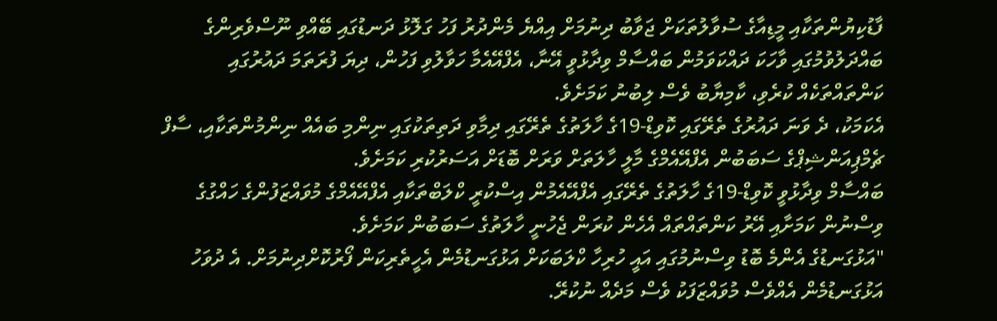ފާޑުކިޔުންތަކާއި މީޑިއާގެ ސުވާލުތަކަށް ޖަވާބު ދިނުމަށް އިއްޔެ މެންދުރު ފަހު ގަލޮޅު ދަނޑުގައި ބޭއްވި ނޫސްވެރިންގެ ބައްދަލުވުމުގައި ވާހަކަ ދައްކަވަމުން ބައްސާމް ވިދާޅުވީ އޭނާ، އެފްއޭއެމާ ހަވާލުވި ފަހުން، ދިޔަ ފުރަތަމަ ދައުރުގައި ކަންތައްތަކެއް ކުރެވި، ކާމިޔާބު ވެސް ލިބުނު ކަމަށެވެ.
އެކަމަކު، ދެ ވަނަ ދައުރުގެ ތެރޭގައި ކޮވިޑް-19ގެ ހާލަތުގެ ތެރޭގައި ދިމާވި ދަތިތަކުގައި ނިންމި ބައެއް ނިންމުންތަކާއި، ސާފް ޗެމްޕިއަންޝިޕްގެ ސަބަބުން އެފްއޭއެމްގެ މާލީ ހާލަތަށް ވަރަށް ބޮޑަށް އަސަރުކުރި ކަމަށެވެ.
ބައްސާމް ވިދާޅުވީ ކޮވިޑް-19ގެ ހާލަތުގެ ތެރޭގައި އެފްއޭއެމުން އިސްކުރީ ކްލަބްތަކާއި އެފްއޭއެމްގެ މުވައްޒަފުންގެ ހައްގުގެ ވިސްނުން ކަމަށާއި އޭރު ކަންތައްތައް އެހެން ކުރަން ޖެހުނީ ހާލަތުގެ ސަބަބުން ކަމަށެވެ.
"އަޅުގަނޑުގެ އެންމެ ބޮޑު ވިސްނުމުގައި އައީ ހުރިހާ ކްލަބަކަށް އަޅުގަނޑުމެން އެހީތެރިކަން ފޯރުކޮށްދިނުމަށް. އެ ދުވަހު އަޅުގަނޑުމެން އެއްވެސް މުވައްޒަފަކު ވެސް މަދެއް ނުކުރޭ.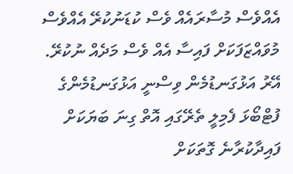އެއްވެސް މުސާރައެއް ވެސް ކުޑަނުކުރޭ އެއްވެސް މުވައްޒަފަކަށް ފައިސާ އެއް ވެސް މަދެއް ނުކުރޭ. އޭރު އަޅުގަނޑުމެން ވިސްނީ އަޅުގަނޑުމެންގެ ފުޓްބޯޅަ ފެމިލީ ތެރޭގައި އޮތް ގިނަ ބަޔަކަށް ފައިދާކުރާނެ ގޮތަކަށް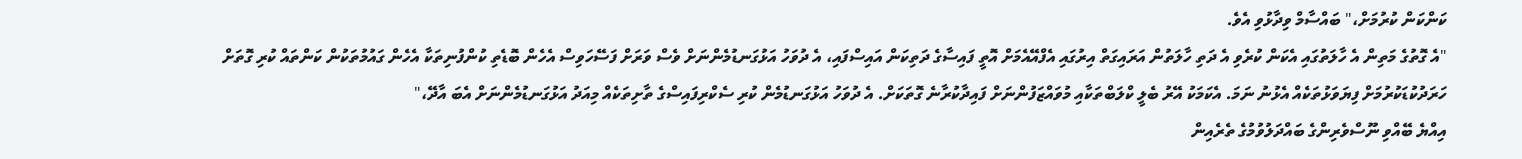ކަންކަން ކުރުމަށް،" ބައްސާމް ވިދާޅުވި އެވެ.
"އެ ގޮތުގެ މަތިން އެ ހާލަތުގައި އެކަން ކުރެވި އެ ދަތި ހާލަތުން އަރައިގަތް އިރުގައި އެފްއޭއެމަށް އޮތީ ފައިސާގެ ދަތިކަން އައިސްފައި، އެ ދުވަހު އަޅުގަނޑުމެންނަށް ވެސް ވަރަށް ފަސޭހަވިސް އެހެން ބޮޑެތި ކުންފުނިތަކާ އެހެން ގައުމުތަކުން ކަންތައް ކުރި ގޮތަށް ހަރަދުކުޑަކުރުމަށް ފިޔަވަޅުތަކެއް އެޅުނު ނަމަ. އެކަމަކު އޭރު ބެލީ ކްލަބްތަކާއި މުވައްޒަފުންނަށް ފައިދާކުރާނެ ގޮތަކަށް. އެ ދުވަހު އަޅުގަނޑުމެން ކުރި ސެކްރިފައިސްގެ ތާށިތަކެއް މިއަދު އަޅުގަނޑުމެންނަށް އެބަ އާދޭ،"
އިއްޔެ ބޭއްވި ނޫސްވެރިންގެ ބައްދަލުވުމުގެ ތެރެއިން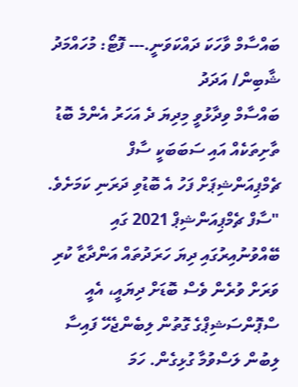ބައްސާމް ވާހަކަ ދައްކަވަނީ.--- ފޮޓޯ: މުހައްމަދު ޝާބިން/ އަދަދު
ބައްސާމް ވިދާޅުވީ މިދިޔަ ދެ އަހަރު އެންމެ ބޮޑު ތާށިތަކެއް އައި ސަބަބަކީ ސާފް ޗެމްޕިއަންޝިޕަށް ފަހު އެ ބޮޑުވި ދަރަނި ކަމަށެވެ.
"ސާފް ޗެމްޕިއަންޝިޕް 2021 ގައި ބޭއްވުނުއިރުގައި ދިޔަ ހަރަދުތައް އަންދާޒާ ކުރި ވަރަށް ވުރެން ވެސް ބޮޑަށް ދިޔައީ، އެއީ ސްޕޮންސަޝިޕްގެ ގޮތުން ލިބެންޖެހޭ ފައިސާ ލިބުން ލަސްވުމާ ގުޅިގެން. ހަމަ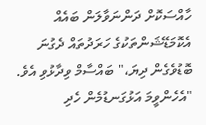ހާއްސަކޮށް ދަންނަވާލަން ބައެއް އެކޮމަޑޭޝަންތަކުގެ ހަރަދުތައް ދެގުނަ ބޮޑުވެގެން ދިޔަ،" ބައްސާމް ވިދާޅުވި އެވެ.
"އެހެންވީމަ އަޅުގަނޑުމެން ހެދި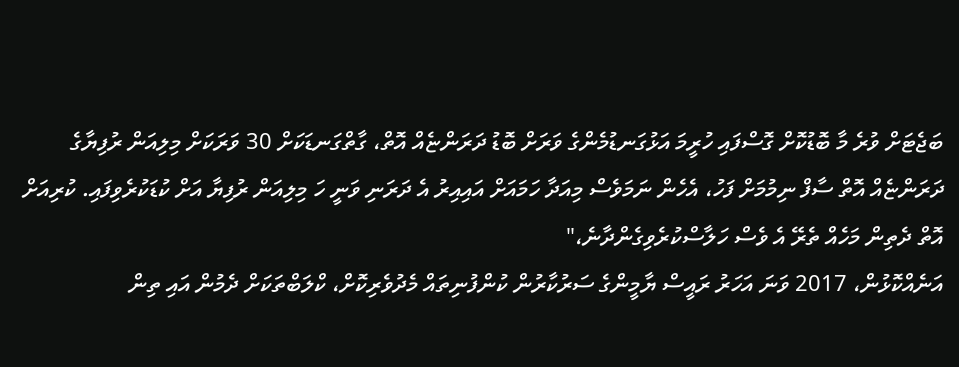ބަޖެޓަށް ވުރެ މާ ބޮޑުކޮށް ގޮސްފައި ހުރީމަ އަޅުގަނޑުމެންގެ ވަރަށް ބޮޑު ދަރަންޏެއް އޮތް، ގާތްގަނޑަކަށް 30 ވަރަކަށް މިލިއަން ރުފިޔާގެ ދަރަންޏެއް އޮތް ސާފް ނިމުމަށް ފަހު، އެހެން ނަމަވެސް މިއަދާ ހަމައަށް އައިއިރު އެ ދަރަނި ވަނީ ހަ މިލިއަން ރުފިޔާ އަށް ކުޑަކުރެވިފައި. ކުރިއަށް އޮތް ދެތިން މަހެއް ތެރޭ އެ ވެސް ހަލާސްކުރެވިގެންދާނެ،"
އަނެއްކޮޅުން، 2017 ވަނަ އަހަރު ރައީސް ޔާމީންގެ ސަރުކާރުން ކުންފުނިތައް މެދުވެރިކޮށް، ކްލަބްތަކަށް ދެމުން އައި ތިން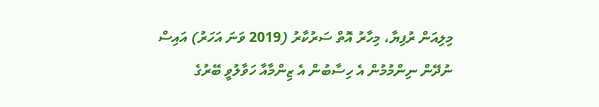މިލިއަން ރުފިޔާ، މިހާރު އޮތް ސަރުކާރު (2019 ވަނަ އަހަރު) އައިސް ނުދޭން ނިންމުމުން އެ ހިސާބުން އެ ޒިންމާއާ ހަވާލުވީ ބޭރުގެ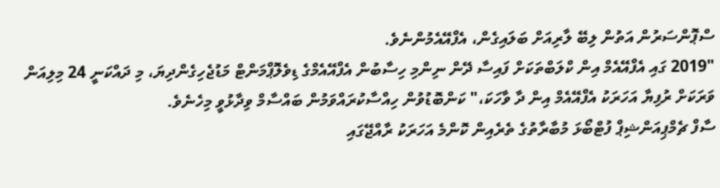ސްޕޮންސަރުން އަތުން ލިބޭ ލާރިއަށް ބަލައިގެން، އެފްއޭއެމުންނެވެ.
"2019 ގައި އެފްއޭއެމް އިން ކްލަބްތަކަށް ފައިސާ ދޭން ނިންމި ހިސާބުން އެފްއޭއެމްގެ ޑިވެލޮޕްމަންޓް މަޑުޖެހިގެންދިޔަ، މި ދައްކަނީ 24 މިލިއަން ވަރަކަށް ރުފިޔާ އަހަރަކު އެފްއޭއެމް އިން ދާ ވާހަކަ،" ކަންބޮޑުވުން ހިއްސާކުރައްވަމުން ބައްސާމް ވިދާޅުވީ މިހެނެވެ.
ސާފް ޗެމްޕިއަންޝިޕް ފުޓްބޯޅަ މުބާރާތުގެ ތެރެއިން ކޮންމެ އަހަރަކު ރާއްޖޭގައި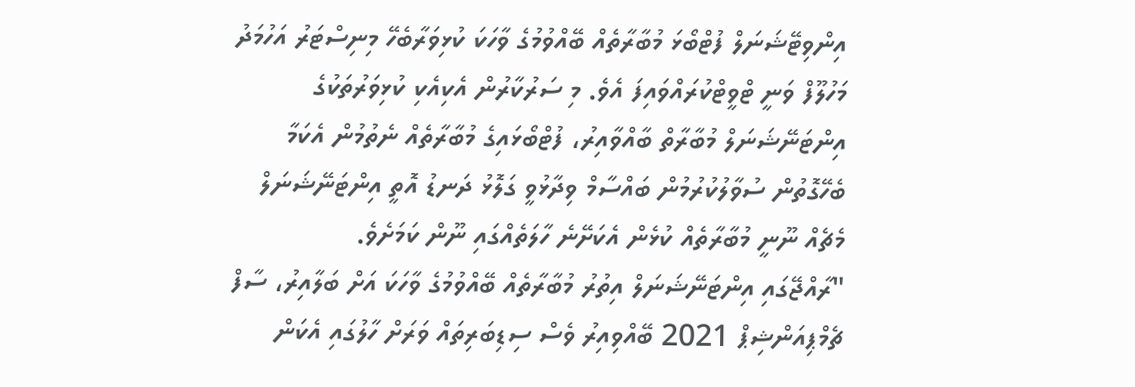އިންވިޓޭޝަނަލް ފުޓްބޯޅަ މުބާރާތެއް ބޭއްވުމުގެ ވާހަކަ ކުޅިވަރާބެހޭ މިނިސްޓަރު އަހުމަދު މަހުލޫފް ވަނީ ޓްވީޓްކުރައްވައިފަ އެވެ. މި ސަރުކާރުން އެކިއެކި ކުޅިވަރުތަކުގެ އިންޓަނޭޝަނަލް މުބާރާތް ބާއްވާއިރު، ފުޓްބޯޅައިގެ މުބާރާތެއް ނެތުމުން އެކަމާ ބެހޭގޮތުން ސުވާލުކުރުމުން ބައްސާމް ވިދާޅުވީ ގަލޮޅު ދަނޑު އޮތީ އިންޓަނޭޝަނަލް މެޗެއް ނޫނީ މުބާރާތެއް ކުޅެން އެކަށޭނެ ހާލަތެއްގައި ނޫން ކަމަށެވެ.
"ރާއްޖޭގައި އިންޓަނޭޝަނަލް އިތުރު މުބާރާތެއް ބޭއްވުމުގެ ވާހަކަ އަށް ބަލާއިރު، ސާފް ޗެމްޕިއަންޝިޕް 2021 ބޭއްވިއިރު ވެސް ސިޑިބަރިތައް ވަރަށް ހާލުގައި އެކަން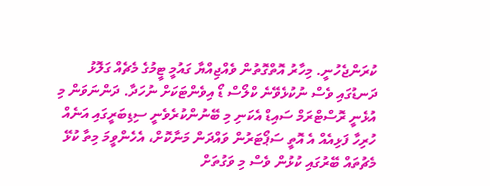ކުރަންޖެހުނީ. މިހާރު އޮތްގޮތުން ވެއްޖިއްޔާ ގައުމީ ޓީމުގެ މެޗެއް ގަލޮޅު ދަނޑުގައި ވެސް ނުކުޅެވޭނެ ކްލޯސް ޑޯ އިވެންޓަކަށް ނުހަދާ. ދަންނަވަން މި އުޅެނީ ރޮސްޓްރަމް ސައިޑް އެކަނި މި ބޭނުންކުރެވެނީ ސިޑިބަރީގައި އަނެއް ހުރިހާ ފަޅިއެއް އެ އޮތީ ސަޕޯޓަރުން ވައްދަން މަނާކޮށް، އެހެންވީމަ މިތާ ކުޅޭ މެޗުތައް ބޭރުގައި ކުޅުން ވެސް މި ވަގުތަށް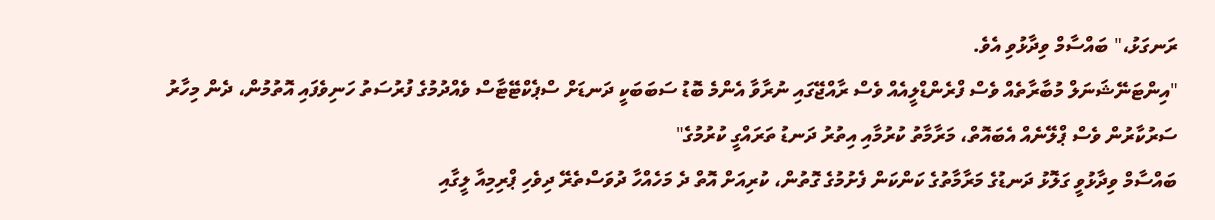ރަނގަޅު،" ބައްސާމް ވިދާޅުވި އެވެ.
"އިންޓަނޭޝަނަލް މުބާރާތެއް ވެސް ފްރެންޑްލީއެއް ވެސް ރާއްޖޭގައި ނުރާވާ އެންމެ ބޮޑު ސަބަބަކީ ދަނޑަށް ސްޕެކްޓޭޓާސް ވެއްދުމުގެ ފުރުސަތު ހަނިވެފައި އޮތުމުން، ދެން މިހާރު ސަރުކާރުން ވެސް ޕްލޭނެއް އެބައޮތް، މަރާމާތު ކުރުމާއި އިތުރު ދަނޑު ތަރައްގީ ކުރުމުގެ"
ބައްސާމް ވިދާޅުވީ ގަލޮޅު ދަނޑުގެ މަރާމާތުގެ ކަންކަން ފެށުމުގެ ގޮތުން، ކުރިއަށް އޮތް ދެ މަހެއްހާ ދުވަސްތެރޭ ދިވެހި ޕްރިމިއާ ލީގާއި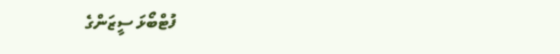ފުޓްބޯޅަ ސީޒަންގެ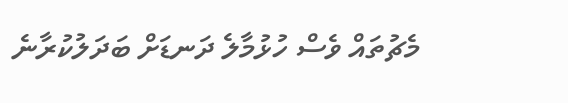މެޗުތައް ވެސް ހުޅުމާލެ ދަނޑަށް ބަދަލުކުރާނެ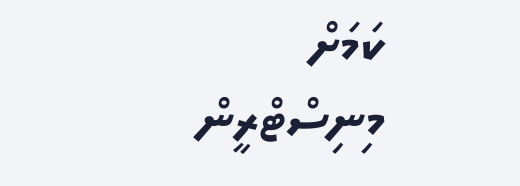ކަމަށް މިނިސްޓްރީން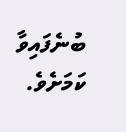ބުނެފައިވާ ކަމަށެވެ.